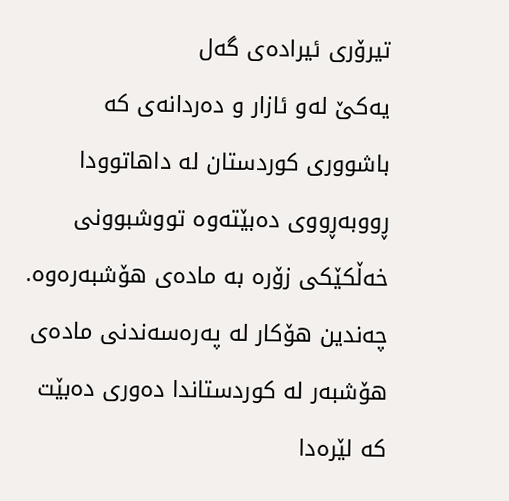تیرۆری ئیرادەی گەل
یەکێ لەو ئازار و دەردانەی کە باشووری کوردستان لە داهاتوودا ڕووبەڕووی دەبێتەوە تووشبوونی خەڵکێکی زۆرە بە مادەی هۆشبەرەوە. چەندین هۆکار لە پەرەسەندنی مادەی هۆشبەر لە کوردستاندا دەوری دەبێت کە لێرەدا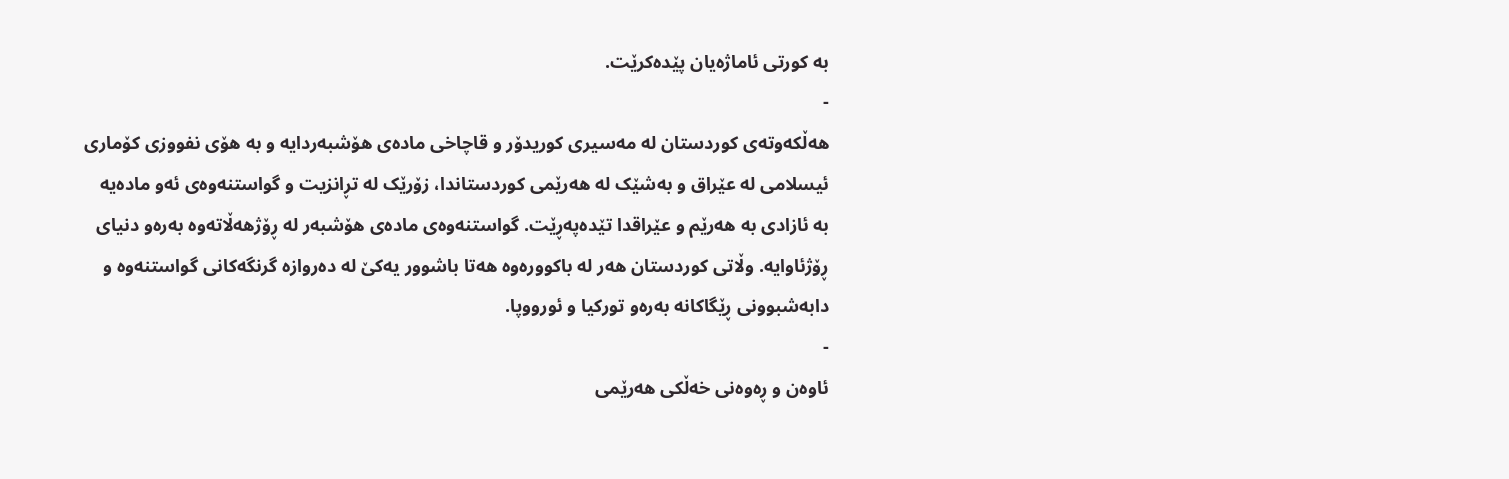بە کورتی ئاماژەیان پێدەکرێت.
-
هەڵکەوتەی کوردستان لە مەسیری کوریدۆر و قاچاخی مادەی هۆشبەردایە و بە هۆی نفووزی کۆماری ئیسلامی لە عێراق و بەشێک لە هەرێمی کوردستاندا، زۆرێک لە تڕانزیت و گواستنەوەی ئەو مادەیە بە ئازادی بە هەرێم و عێراقدا تێدەپەڕێت. گواستنەوەی مادەی هۆشبەر لە ڕۆژهەڵاتەوە بەرەو دنیای ڕۆژئاوایە. وڵاتی کوردستان هەر لە باکوورەوە هەتا باشوور یەکێ لە دەروازە گرنگەکانی گواستنەوە و دابەشبوونی ڕێگاکانە بەرەو تورکیا و ئورووپا.
-
ئاوەن و ڕەوەنی خەڵکی هەرێمی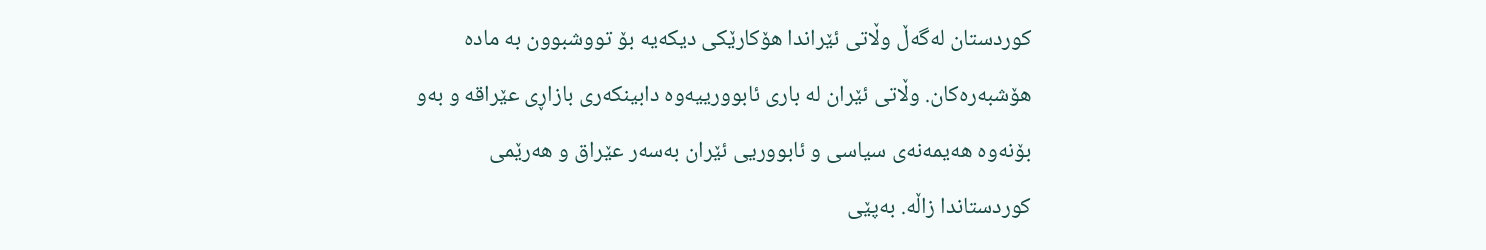کوردستان لەگەڵ وڵاتی ئێراندا هۆکارێکی دیکەیە بۆ تووشبوون بە مادە هۆشبەرەکان. وڵاتی ئێران لە باری ئابوورییەوە دابینکەری بازاڕی عێراقە و بەو بۆنەوە هەیمەنەی سیاسی و ئابووریی ئێران بەسەر عێراق و هەرێمی کوردستاندا زاڵە. بەپێی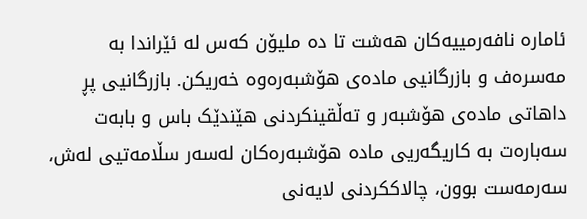ئامارە نافەرمییەکان هەشت تا دە ملیۆن کەس لە ئێراندا بە مەسرەف و بازرگانیی مادەی هۆشبەرەوە خەریکن. بازرگانیی پڕ داهاتی مادەی هۆشبەر و تەڵقینکردنی هێندێک باس و بابەت سەبارەت بە کاریگەریی مادە هۆشبەرەکان لەسەر سڵامەتیی لەش، سەرمەست بوون، چالاککردنی لایەنی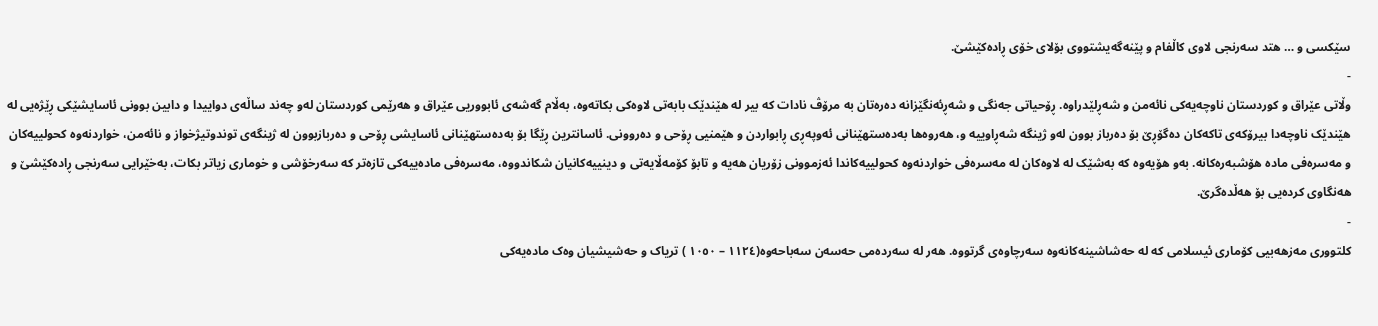سێکسی و … هتد سەرنجی لاوی کاڵفام و پێنەگەیشتووی بۆلای خۆی ڕادەکێشێ.
-
وڵاتی عێراق و کوردستان ناوچەیەکی نائەمن و شەڕلێدراوە. ڕۆحیاتی جەنگی و شەڕئەنگێزانە دەرەتان بە مرۆڤ نادات کە بیر لە هێندێک بابەتی لاوەکی بکاتەوە، بەڵام گەشەی ئابووریی عێراق و هەرێمی کوردستان لەو چەند ساڵەی دواییدا و دابین بوونی ئاسایشێکی ڕێژەیی لە هێندێک ناوچەدا بیرۆکەی تاکەکان دەگۆڕێ بۆ دەرباز بوون لەو ژینگە شەڕاوییە و، هەروەها بەدەستهێنانی ئەوپەڕی ڕابواردن و هێمنیی ڕۆحی و دەروونی. ئاسانترین ڕێگا بۆ بەدەستهێنانی ئاسایشی ڕۆحی و دەربازبوون لە ژینگەی توندوتیژخواز و نائەمن، خواردنەوە کحولییەکان و مەسرەفی مادە هۆشبەرەکانە. بەو هۆیەوە کە بەشێک لە لاوەکان لە مەسرەفی خواردنەوە کحولییەکاندا ئەزموونی زۆریان هەیە و تابۆ کۆمەڵایەتی و دینییەکانیان شکاندووە، مەسرەفی مادەییەکی تازەتر کە سەرخۆشی و خوماری زیاتر بکات، بەخێرایی سەرنجی ڕادەکێشێ و هەنگاوی کردەیی بۆ هەڵدەگرێ.
-
کلتووری مەزهەبیی کۆماری ئیسلامی کە لە حەشاشینەکانەوە سەرچاوەی گرتووە. هەر لە سەردەمی حەسەن سەباحەوە(١١٢٤ – ١٠٥٠ ) تریاک و حەشیشیان وەک مادەیەکی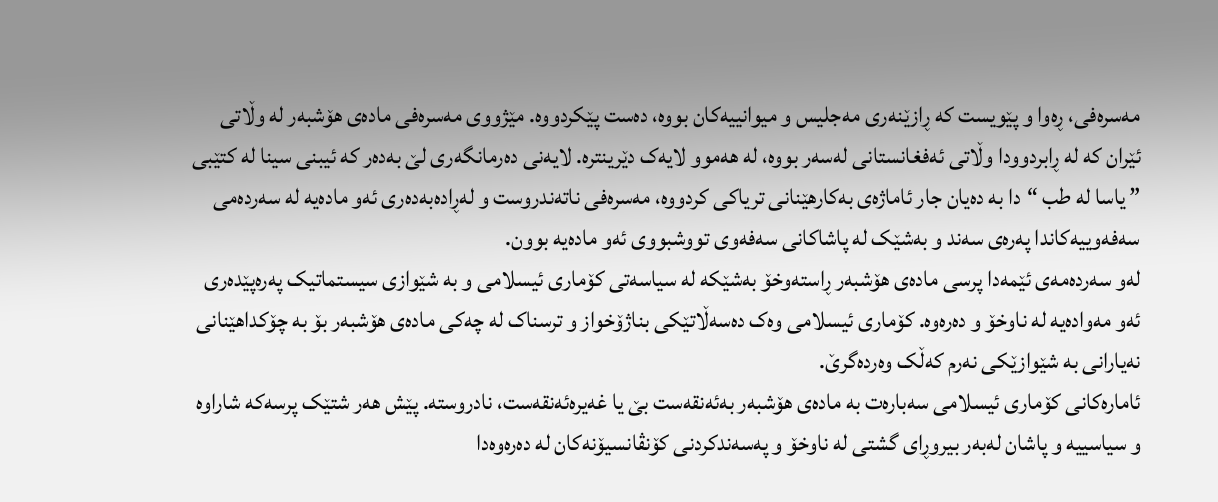مەسرەفی، ڕەوا و پێویست کە ڕازێنەری مەجلیس و میوانییەکان بووە، دەست پێکردووە. مێژووی مەسرەفی مادەی هۆشبەر لە وڵاتی ئێران کە لە ڕابردوودا وڵاتی ئەفغانستانی لەسەر بووە، لە هەموو لایەک دێرینترە. لایەنی دەرمانگەری لێ بەدەر کە ئیبنی سینا لە کتێبی ” یاسا لە طب “دا بە دەیان جار ئاماژەی بەکارهێنانی تریاکی کردووە، مەسرەفی ناتەندروست و لەڕادەبەدەری ئەو مادەیە لە سەردەمی سەفەوییەکاندا پەرەی سەند و بەشێک لە پاشاکانی سەفەوی تووشبووی ئەو مادەیە بوون.
لەو سەردەمەی ئێمەدا پرسی مادەی هۆشبەر ڕاستەوخۆ بەشێکە لە سیاسەتی کۆماری ئیسلامی و بە شێوازی سیستماتیک پەرەپێدەری ئەو مەوادەیە لە ناوخۆ و دەرەوە. کۆماری ئیسلامی وەک دەسەڵاتێکی بناژۆخواز و ترسناک لە چەکی مادەی هۆشبەر بۆ بە چۆکداهێنانی نەیارانی بە شێوازێکی نەرم کەڵک وەردەگرێ.
ئامارەکانی کۆماری ئیسلامی سەبارەت بە مادەی هۆشبەر بەئەنقەست بێ یا غەیرەئەنقەست، نادروستە. پێش هەر شتێک پرسەکە شاراوە و سیاسییە و پاشان لەبەر بیروڕای گشتی لە ناوخۆ و پەسەندکردنی کۆنڤانسیۆنەکان لە دەرەوەدا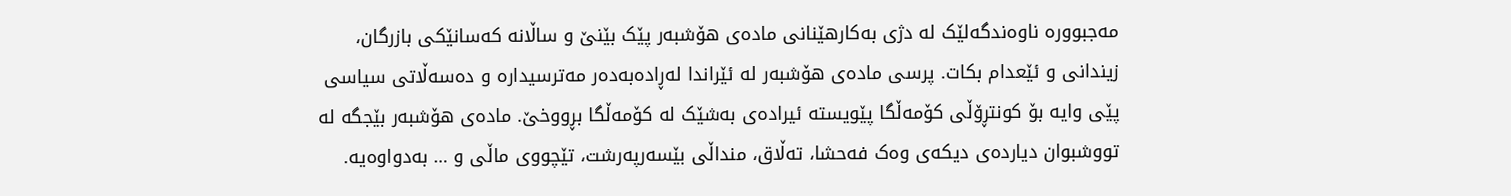مەجبوورە ناوەندگەلێک لە دژی بەکارهێنانی مادەی هۆشبەر پێک بێنێ و ساڵانە کەسانێکی بازرگان، زیندانی و ئێعدام بکات. پرسی مادەی هۆشبەر لە ئێراندا لەڕادەبەدەر مەترسیدارە و دەسەڵاتی سیاسی پێی وایە بۆ کونتڕۆڵی کۆمەڵگا پێویستە ئیرادەی بەشێک لە کۆمەڵگا بڕووخێ. مادەی هۆشبەر بێجگە لە تووشبوان دیاردەی دیکەی وەک فەحشا، تەڵاق، منداڵی بێسەرپەرشت، تێچووی ماڵی و … بەدواوەیە.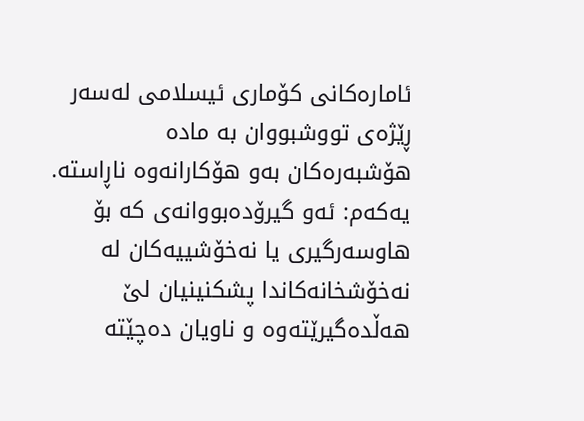ئامارەکانی کۆماری ئیسلامی لەسەر ڕێژەی تووشبووان بە مادە هۆشبەرەکان بەو هۆکارانەوە ناڕاستە.
یەکەم: ئەو گیرۆدەبووانەی کە بۆ هاوسەرگیری یا نەخۆشییەکان لە نەخۆشخانەکاندا پشکنینیان لێ هەڵدەگیرێتەوە و ناویان دەچێتە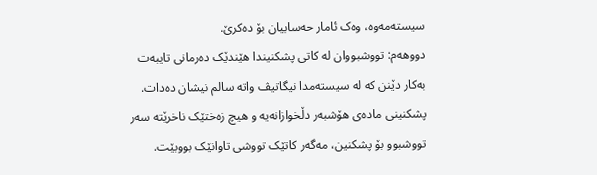سیستەمەوە، وەک ئامار حەسابیان بۆ دەکرێ.
دووهەم: تووشبووان لە کاتی پشکنیندا هێندێک دەرمانی تایبەت بەکار دێنن کە لە سیستەمدا نیگاتیڤ واتە سالم نیشان دەدات. پشکنینی مادەی هۆشبەر دڵخوازانەیە و هیچ زەختێک ناخرێتە سەر تووشبوو بۆ پشکنین، مەگەر کاتێک تووشی تاوانێک بووبێت.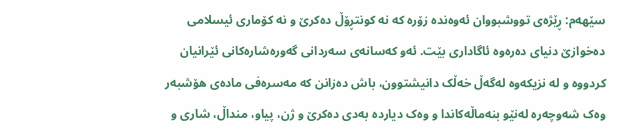سێهەم: ڕێژەی تووشبووان ئەوەندە زۆرە کە نە کونتڕۆڵ دەکرێ و نە کۆماری ئیسلامی دەخوازێ دنیای دەرەوە ئاگاداری بێت. ئەو کەسانەی سەردانی گەورەشارەکانی ئێرانیان کردووە و لە نزیکەوە لەگەڵ خەڵک دانیشتوون، باش دەزانن کە مەسرەفی مادەی هۆشبەر وەک شەوچەرە لەنێو بنەماڵەکاندا و وەک دیاردە بەدی دەکرێ و ژن، پیاو، منداڵ، شاری و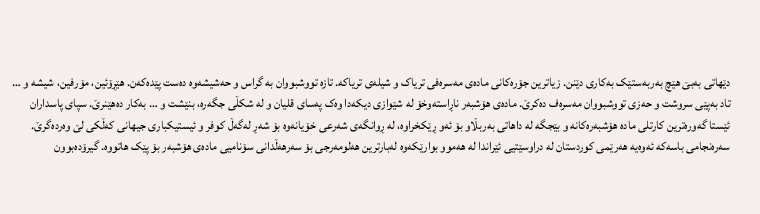دێهاتی بەبێ هێچ بەربەستێک بەکاری دێنن. زیاترین جۆرەکانی مادەی مەسرەفی تریاک و شیلەی تریاکە. تازە تووشبووان بە گراس و حەشیشەوە دەست پێدەکەن. هێڕۆئین، مۆرفین، شیشە و … تاد بەپێی سروشت و حەزی تووشبووان مەسرەف دەکرێ. مادەی هۆشبەر ناڕاستەوخۆ لە شێوازی دیکەدا وەک پەسای قلیان و لە شکڵی جگەرە، بنێشت و … بەکار دەهێنرێ. سپای پاسداران ئێستا گەورەترین کارتلی مادە هۆشبەرەکانە و بێجگە لە داهاتی بەربڵاو بۆ ئەو ڕێکخراوە، لە ڕوانگەی شەرعی خۆیانەوە بۆ شەڕ لەگەڵ کوفر و ئیستیکباری جیهانی کەڵکی لێ وەردەگرێ.
سەرەنجامی باسەکە ئەوەیە هەرێمی کوردستان لە دراوسێتیی ئێراندا لە هەموو بوارێکەوە لەبارترین هەلومەرجی بۆ سەرهەڵدانی سۆنامیی مادەی هۆشبەر بۆ پێک هاتووە. گیرۆدەبوون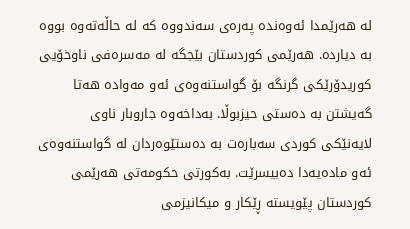لە هەرێمدا ئەوەندە پەرەی سەندووە کە لە حاڵەتەوە بووە بە دیاردە. هەرێمی کوردستان بێجگە لە مەسرەفی ناوخۆیی کوریدۆرێکی گرنگە بۆ گواستنەوەی ئەو مەوادە هەتا گەیشتن بە دەستی حیزبوڵا. بەداخەوە جاروبار ناوی لایەنێکی کوردی سەبارەت بە دەستێوەردان لە گواستنەوەی ئەو مادەیەدا دەبیسرێت. بەکورتی حکومەتی هەرێمی کوردستان پێویستە ڕێکار و میکانیزمی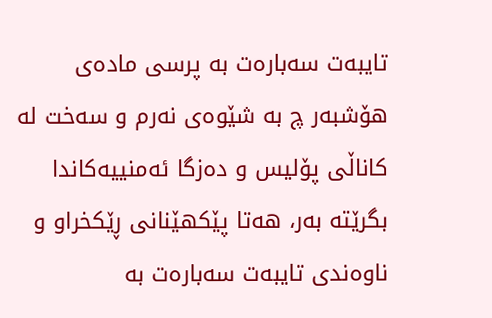تایبەت سەبارەت بە پرسی مادەی هۆشبەر چ بە شێوەی نەرم و سەخت لە کاناڵی پۆلیس و دەزگا ئەمنییەکاندا بگرێتە بەر، هەتا پێکهێنانی ڕێکخراو و ناوەندی تایبەت سەبارەت بە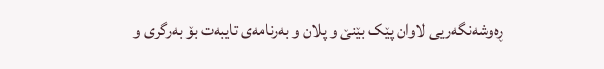ڕەوشەنگەریی لاوان پێک بێنێ و پلان و بەرنامەی تایبەت بۆ بەرگری و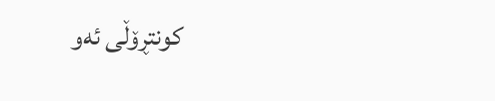کونتڕۆڵی ئەو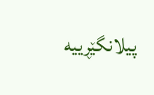پیلانگێڕییە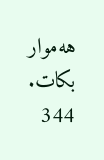هەموار بکات.
344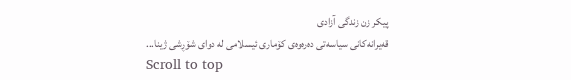پیکر زن زندگی آزادی
قەیرانەکانی سیاسەتی دەرەوەی کۆماری ئیسلامی لە دوای شۆڕشی ژینا...
Scroll to top